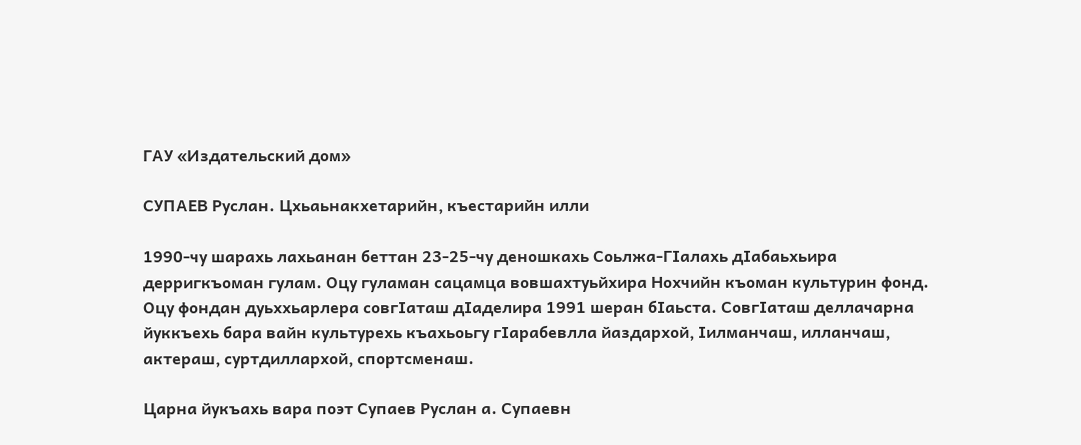ГАУ «Издательский дом»

СУПАЕВ Руслан. Цхьаьнакхетарийн, къестарийн илли

1990-чу шарахь лахьанан беттан 23-25-чу деношкахь Соьлжа-ГIалахь дIабаьхьира дерригкъоман гулам. Оцу гуламан сацамца вовшахтуьйхира Нохчийн къоман культурин фонд. Оцу фондан дуьххьарлера совгIаташ дIаделира 1991 шеран бIаьста. СовгIаташ деллачарна йуккъехь бара вайн культурехь къахьоьгу гIарабевлла йаздархой, Iилманчаш, илланчаш, актераш, суртдиллархой, спортсменаш.

Царна йукъахь вара поэт Супаев Руслан а. Супаевн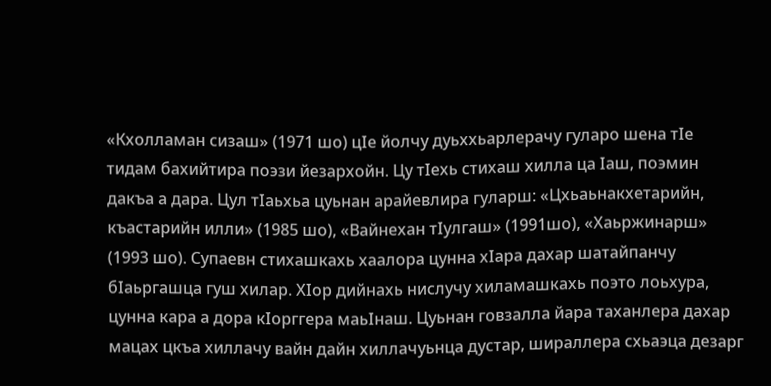«Кхолламан сизаш» (1971 шо) цIе йолчу дуьххьарлерачу гуларо шена тIе тидам бахийтира поэзи йезархойн. Цу тIехь стихаш хилла ца Iаш, поэмин дакъа а дара. Цул тIаьхьа цуьнан арайевлира гуларш: «Цхьаьнакхетарийн, къастарийн илли» (1985 шо), «Вайнехан тIулгаш» (1991шо), «Хаьржинарш» (1993 шо). Супаевн стихашкахь хаалора цунна хIара дахар шатайпанчу бIаьргашца гуш хилар. ХIор дийнахь нислучу хиламашкахь поэто лоьхура, цунна кара а дора кIорггера маьIнаш. Цуьнан говзалла йара таханлера дахар мацах цкъа хиллачу вайн дайн хиллачуьнца дустар, шираллера схьаэца дезарг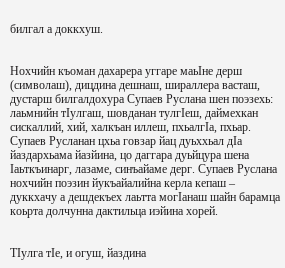билгал а доккхуш.


Нохчийн къоман дахарера уггаре маьIне дерш (символаш), дицдина дешнаш, шираллера васташ, дустарш билгалдохура Супаев Руслана шен поэзехь: лаьмнийн тIулгаш, шовданан тулгIеш, даймехкан сискаллий, хий, халкъан иллеш, пхьалгIа, пхьар. Супаев Русланан цхьа говзар йац дуьххьал дIа йаздархьама йазйина, цо даггара дуьйцура шена Iаьткъинарг, лазаме, синъайаме дерг. Супаев Руслана нохчийн поэзин йукъайалийна керла кепаш – дуккхачу а дешдекъех лаьтта могIанаш шайн барамца коьрта долчунна дактильца иэйина хорей.


ТIулга тIе, и огуш, йаздина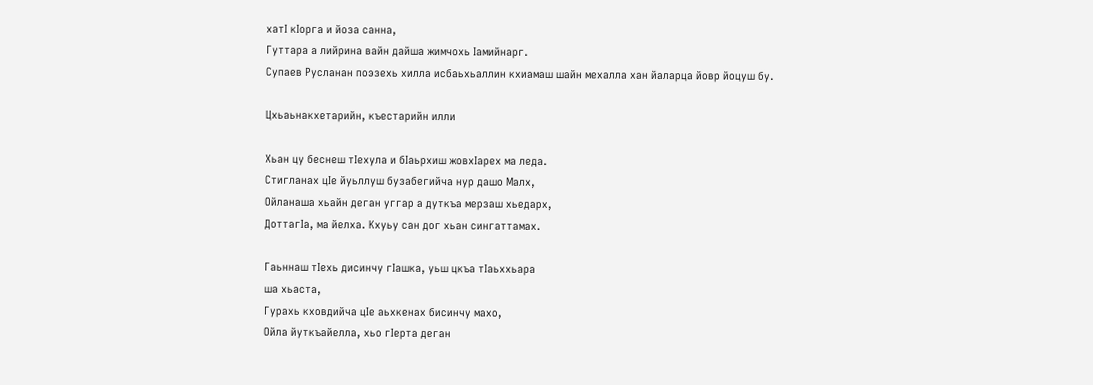хатI кIорга и йоза санна,
Гуттара а лийрина вайн дайша жимчохь Iамийнарг.
Супаев Русланан поэзехь хилла исбаьхьаллин кхиамаш шайн мехалла хан йаларца йовр йоцуш бу.

Цхьаьнакхетарийн, къестарийн илли

Хьан цу беснеш тӀехула и бӀаьрхиш жовхӀарех ма леда.
Стигланах цIе йуьллуш бузабегийча нур дашо Малх,
Ойланаша хьайн деган уггар а дуткъа мерзаш хьедарх,
ДоттагIа, ма йелха. Кхуьу сан дог хьан сингаттамах.

Гаьннаш тӀехь дисинчу гӀашка, уьш цкъа тӀаьххьара
ша хьаста,
Гурахь кховдийча цIе аьхкенах бисинчу махо,
Ойла йуткъайелла, хьо гӀерта деган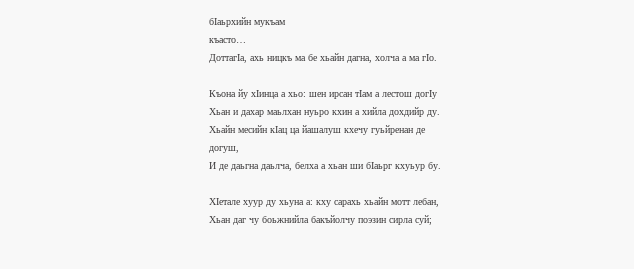бӀаьрхийн мукъам
къасто…
ДоттагӀа, ахь ницкъ ма бе хьайн дагна, холча а ма гIо.

Къона йу хӀинца а хьо: шен ирсан тӀам а лестош догӀу
Хьан и дахар маьлхан нуьро кхин а хийла дохдийр ду.
Хьайн месийн кӀац ца йашалуш кхечу гуьйренан де
догуш,
И де даьгна даьлча, белха а хьан ши бӀаьрг кхуьур бу.

ХӀетале хуур ду хьуна а: кху сарахь хьайн мотт лебан,
Хьан даг чу боьжнийла бакъйолчу поэзин сирла суй;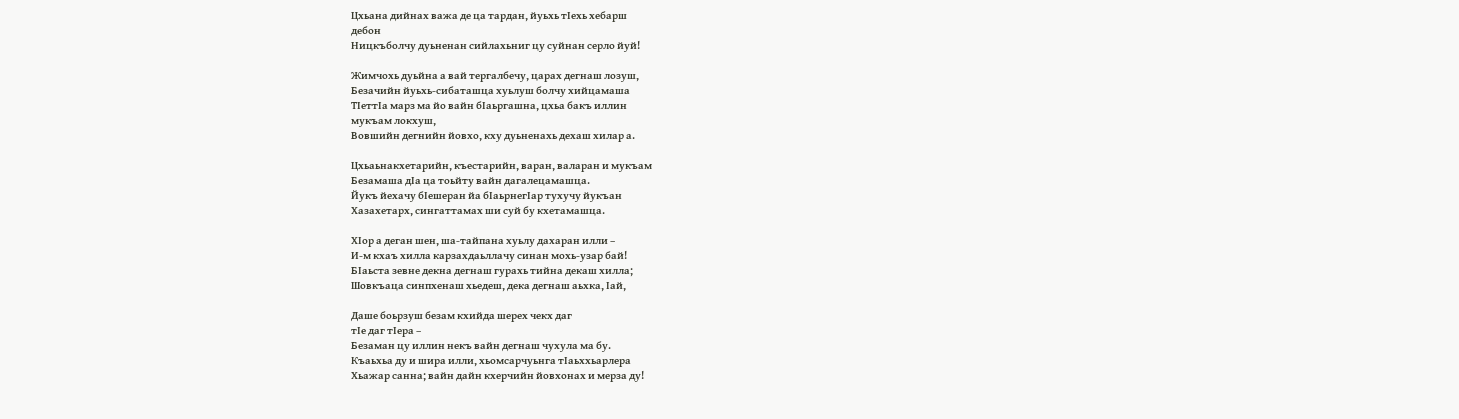Цхьана дийнах важа де ца тардан, йуьхь тӀехь хебарш
дебон
Ницкъболчу дуьненан сийлахьниг цу суйнан серло йуй!

Жимчохь дуьйна а вай тергалбечу, царах дегнаш лозуш,
Безачийн йуьхь-сибаташца хуьлуш болчу хийцамаша
ТӀеттӀа марз ма йо вайн бӀаьргашна, цхьа бакъ иллин
мукъам локхуш,
Вовшийн дегнийн йовхо, кху дуьненахь дехаш хилар а.

Цхьаьнакхетарийн, къестарийн, варан, валаран и мукъам
Безамаша дIа ца тоьйту вайн дагалецамашца.
Йукъ йехачу бӀешеран йа бӀаьрнегӀар тухучу йукъан
Хазахетарх, сингаттамах ши суй бу кхетамашца.

ХӀор а деган шен, ша-тайпана хуьлу дахаран илли –
И-м кхаъ хилла карзахдаьллачу синан мохь-узар бай!
БIаьста зевне декна дегнаш гурахь тийна декаш хилла;
Шовкъаца синпхенаш хьедеш, дека дегнаш аьхка, Iай,

Даше боьрзуш безам кхийда шерех чекх даг
тIе даг тӀера –
Безаман цу иллин некъ вайн дегнаш чухула ма бу.
Къаьхьа ду и шира илли, хьомсарчуьнга тӀаьххьарлера
Хьажар санна; вайн дайн кхерчийн йовхонах и мерза ду!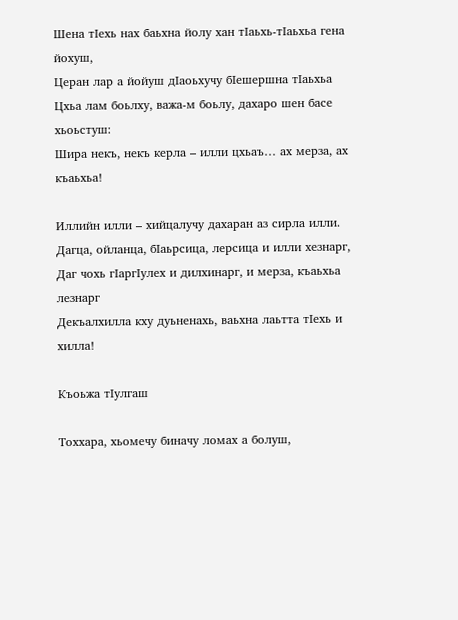Шена тӀехь нах баьхна йолу хан тӀаьхь-тӀаьхьа гена
йохуш,
Церан лар а йойуш дӀаоьхучу бӀешершна тӀаьхьа
Цхьа лам боьлху, важа-м боьлу, дахаро шен басе
хьоьстуш:
Шира некъ, некъ керла – илли цхьаъ… ах мерза, ах
къаьхьа!

Иллийн илли – хийцалучу дахаран аз сирла илли.
Дагца, ойланца, бӀаьрсица, лерсица и илли хезнарг,
Даг чохь гӀаргӀулех и дилхинарг, и мерза, къаьхьа
лезнарг
Декъалхилла кху дуьненахь, ваьхна лаьтта тӀехь и
хилла!

Къоьжа тIулгаш

Тоххара, хьомечу биначу ломах а болуш,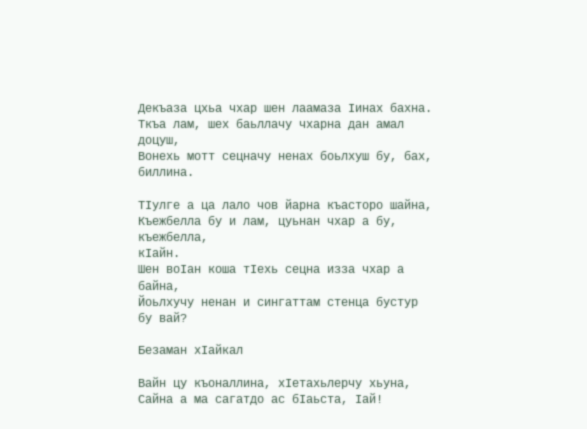Декъаза цхьа чхар шен лаамаза Iинах бахна.
Ткъа лам, шех баьллачу чхарна дан амал доцуш,
Вонехь мотт сецначу ненах боьлхуш бу, бах, биллина.

ТIулге а ца лало чов йарна къасторо шайна,
Къежбелла бу и лам, цуьнан чхар а бу, къежбелла,
кӀайн.
Шен воIан коша тӀехь сецна изза чхар а байна,
Йоьлхучу ненан и сингаттам стенца бустур бу вай?

Безаман хIайкал

Вайн цу къоналлина, хӀетахьлерчу хьуна,
Сайна а ма сагатдо ас бӀаьста, Ӏай!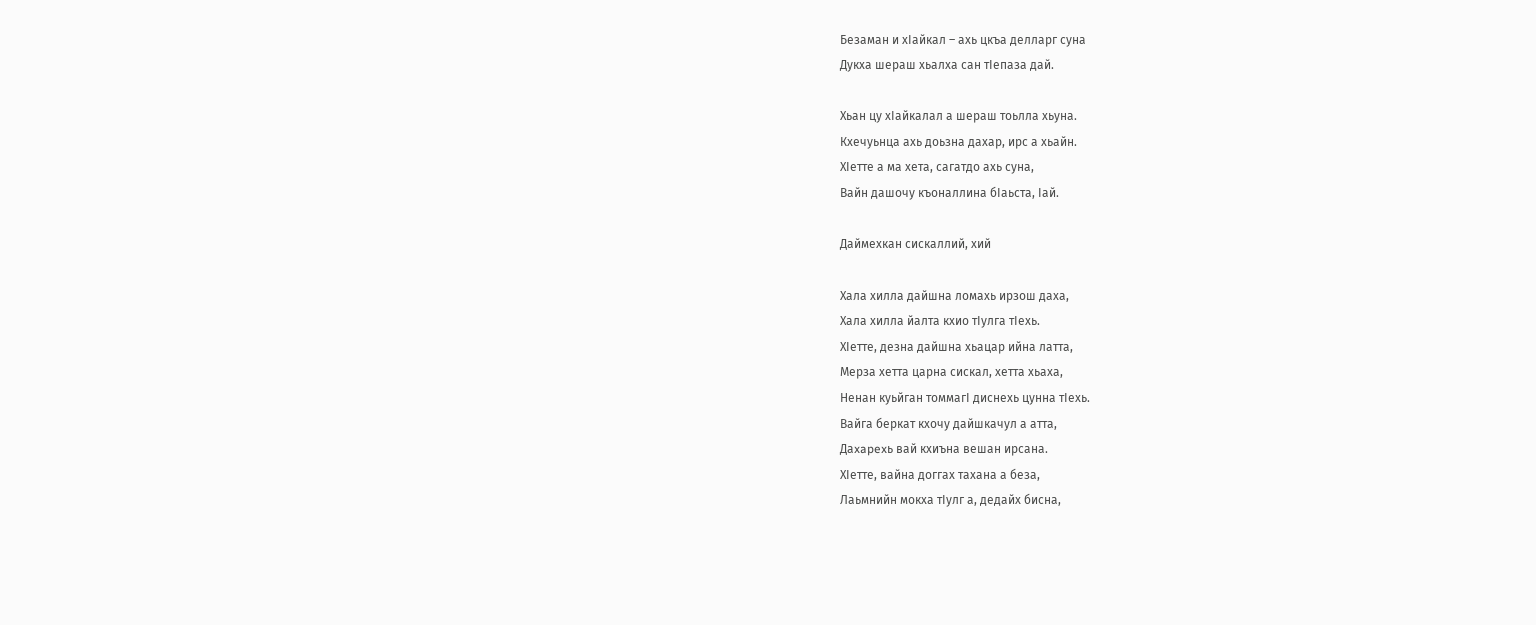Безаман и хӀайкал – ахь цкъа делларг суна
Дукха шераш хьалха сан тӀепаза дай.

Хьан цу хӀайкалал а шераш тоьлла хьуна.
Кхечуьнца ахь доьзна дахар, ирс а хьайн.
ХIетте а ма хета, сагатдо ахь суна,
Вайн дашочу къоналлина бӀаьста, Ӏай.

Даймехкан сискаллий, хий

Хала хилла дайшна ломахь ирзош даха,
Хала хилла йалта кхио тӀулга тӀехь.
ХIетте, дезна дайшна хьацар ийна латта,
Мерза хетта царна сискал, хетта хьаха,
Ненан куьйган томмагӀ диснехь цунна тӀехь.
Вайга беркат кхочу дайшкачул а атта,
Даxapexь вай кхиъна вешан ирсана.
ХIетте, вайна доггах тахана а беза,
Лаьмнийн мокха тӀулг а, дедайх бисна,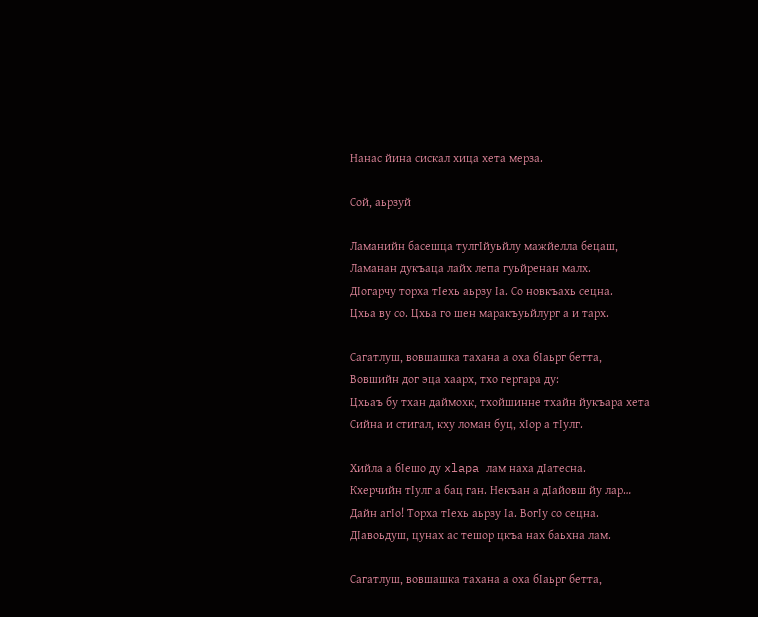Нанас йина сискал хица хета мерза.

Сой, аьрзуй

Ламанийн басешца тулгӀйуьйлу мажйелла бецаш,
Ламанан дукъаца лайх лепа гуьйренан малх.
ДIогарчу торха тӀехь аьрзу Iа. Со новкъахь сецна.
Цхьа ву со. Цхьа го шен маракъуьйлург а и тарх.

Сагатлуш, вовшашка тахана а оха бӀаьрг бетта,
Вовшийн дог эца хаарх, тхо гергара ду:
Цхьаъ бу тхан даймохк, тхойшинне тхайн йукъара хета
Сийна и стигал, кху ломан буц, хIор а тIулг.

Хийла а бIешо ду xlapa лам наха дӀатесна.
Кхерчийн тӀулг а бац ган. Некъан а дӀайовш йу лар…
Дайн агIо! Торха тӀехь аьрзу Ӏа. ВогӀу со сецна.
ДIавоьдуш, цунах ас тешор цкъа нах баьхна лам.

Сагатлуш, вовшашка тахана а оха бӀаьрг бетта,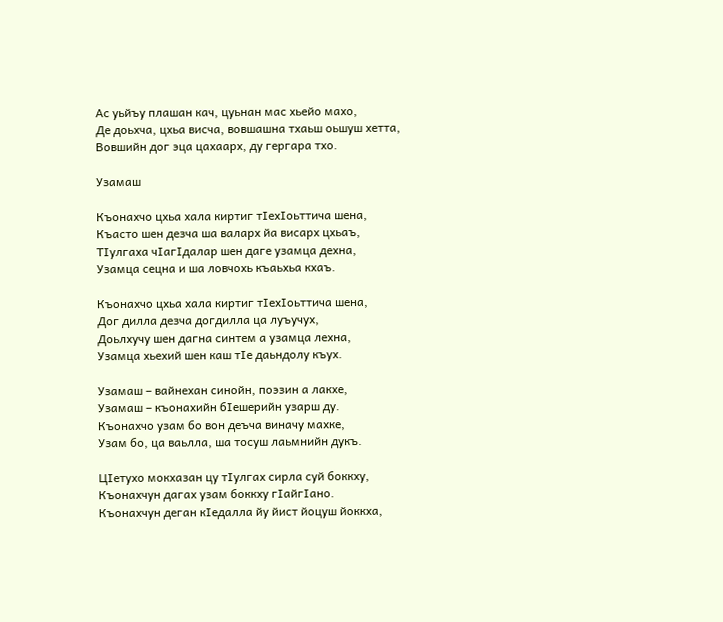Ас уьйъу плашан кач, цуьнан мас хьейо махо,
Де доьхча, цхьа висча, вовшашна тхаьш оьшуш хетта,
Вовшийн дог эца цахаарх, ду гергара тхо.

Узамаш

Къонахчо цхьа хала киртиг тӀехӀоьттича шена,
Къасто шен дезча ша валарх йа висарх цхьаъ,
ТIулгаха чӀагӀдалар шен даге узамца дехна,
Узамца сецна и ша ловчохь къаьхьа кхаъ.

Къонахчо цхьа хала киртиг тӀехӀоьттича шена,
Дог дилла дезча догдилла ца луъучух,
Доьлхучу шен дагна синтем а узамца лехна,
Узамца хьехий шен каш тIе даьндолу къух.

Узамаш – вайнехан синойн, поэзин а лакхе,
Узамаш – къонахийн бӀешерийн узарш ду.
Къонахчо узам бо вон деъча виначу махке,
Узам бо, ца ваьлла, ша тосуш лаьмнийн дукъ.

ЦIетухо мокхазан цу тӀулгах сирла суй боккху,
Къонахчун дагах узам боккху гӀайгӀано.
Къонахчун деган кӀедалла йу йист йоцуш йоккха,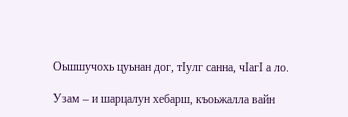Оьшшучохь цуьнан дог, тӀулг санна, чӀагӀ а ло.

Узам – и шарцалун хебарш, къоьжалла вайн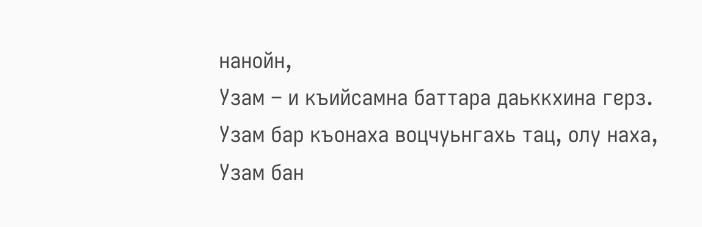нанойн,
Узам – и къийсамна баттара даьккхина герз.
Узам бар къонаха воцчуьнгахь тац, олу наха,
Узам бан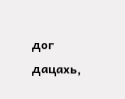дог дацахь,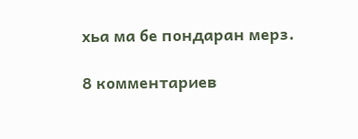хьа ма бе пондаран мерз.

8 комментариев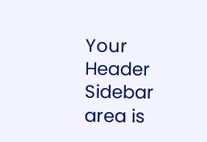Your Header Sidebar area is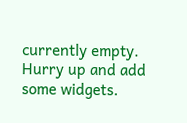currently empty. Hurry up and add some widgets.